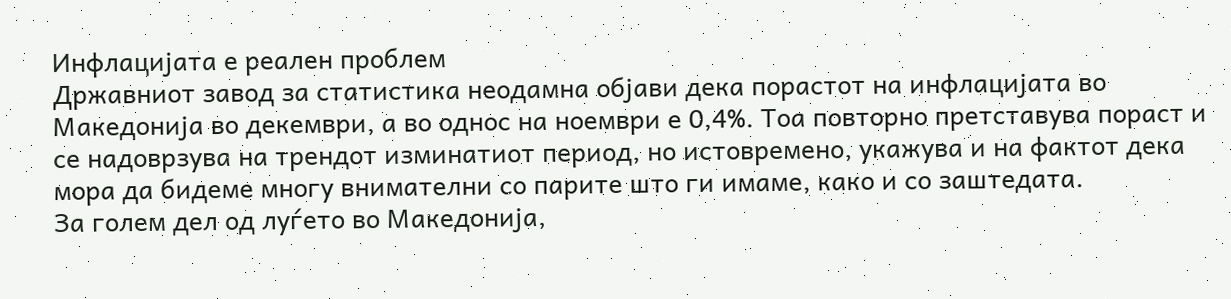Инфлацијата е реален проблем
Државниот завод за статистика неодамна објави дека порастот на инфлацијата во Македонија во декември, а во однос на ноември е 0,4%. Тоа повторно претставува пораст и се надоврзува на трендот изминатиот период, но истовремено, укажува и на фактот дека мора да бидеме многу внимателни со парите што ги имаме, како и со заштедата.
За голем дел од луѓето во Македонија,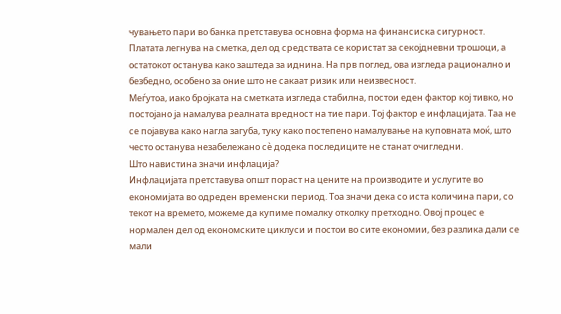чувањето пари во банка претставува основна форма на финансиска сигурност. Платата легнува на сметка, дел од средствата се користат за секојдневни трошоци, а остатокот останува како заштеда за иднина. На прв поглед, ова изгледа рационално и безбедно, особено за оние што не сакаат ризик или неизвесност.
Меѓутоа, иако бројката на сметката изгледа стабилна, постои еден фактор кој тивко, но постојано ја намалува реалната вредност на тие пари. Тој фактор е инфлацијата. Таа не се појавува како нагла загуба, туку како постепено намалување на куповната моќ, што често останува незабележано сè додека последиците не станат очигледни.
Што навистина значи инфлација?
Инфлацијата претставува општ пораст на цените на производите и услугите во економијата во одреден временски период. Тоа значи дека со иста количина пари, со текот на времето, можеме да купиме помалку отколку претходно. Овој процес е нормален дел од економските циклуси и постои во сите економии, без разлика дали се мали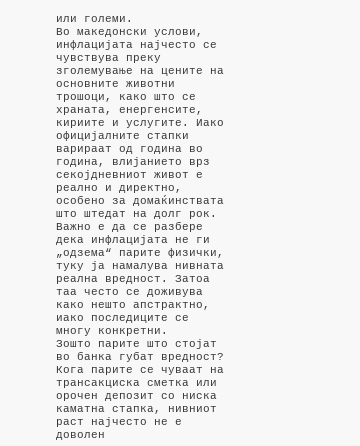или големи.
Во македонски услови, инфлацијата најчесто се чувствува преку зголемување на цените на основните животни трошоци, како што се храната, енергенсите, кириите и услугите. Иако официјалните стапки варираат од година во година, влијанието врз секојдневниот живот е реално и директно, особено за домаќинствата што штедат на долг рок.
Важно е да се разбере дека инфлацијата не ги „одзема“ парите физички, туку ја намалува нивната реална вредност. Затоа таа често се доживува како нешто апстрактно, иако последиците се многу конкретни.
Зошто парите што стојат во банка губат вредност?
Кога парите се чуваат на трансакциска сметка или орочен депозит со ниска каматна стапка, нивниот раст најчесто не е доволен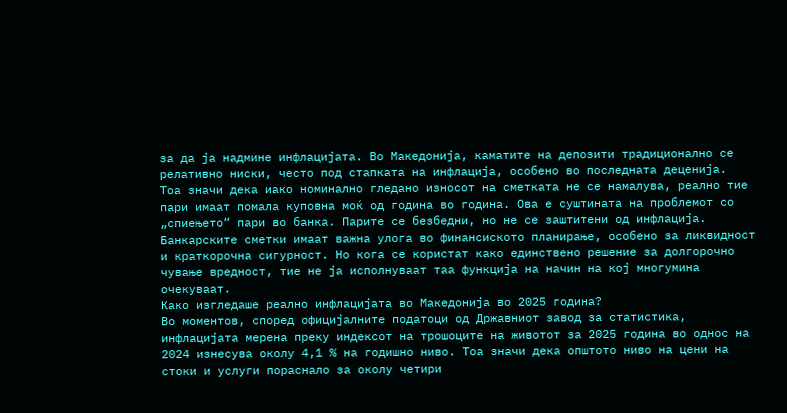за да ја надмине инфлацијата. Во Македонија, каматите на депозити традиционално се релативно ниски, често под стапката на инфлација, особено во последната деценија.
Тоа значи дека иако номинално гледано износот на сметката не се намалува, реално тие пари имаат помала куповна моќ од година во година. Ова е суштината на проблемот со „спиењето“ пари во банка. Парите се безбедни, но не се заштитени од инфлација.
Банкарските сметки имаат важна улога во финансиското планирање, особено за ликвидност и краткорочна сигурност. Но кога се користат како единствено решение за долгорочно чување вредност, тие не ја исполнуваат таа функција на начин на кој многумина очекуваат.
Како изгледаше реално инфлацијата во Македонија во 2025 година?
Во моментов, според официјалните податоци од Државниот завод за статистика, инфлацијата мерена преку индексот на трошоците на животот за 2025 година во однос на 2024 изнесува околу 4,1 % на годишно ниво. Тоа значи дека општото ниво на цени на стоки и услуги пораснало за околу четири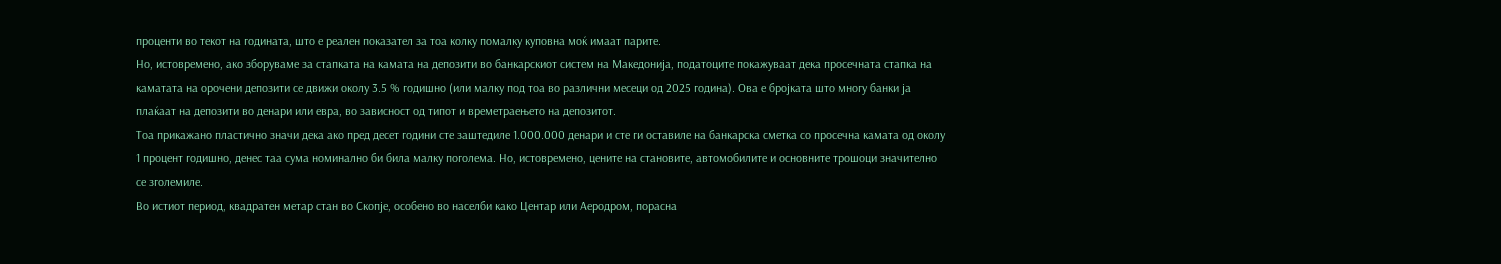проценти во текот на годината, што е реален показател за тоа колку помалку куповна моќ имаат парите.
Но, истовремено, ако зборуваме за стапката на камата на депозити во банкарскиот систем на Македонија, податоците покажуваат дека просечната стапка на каматата на орочени депозити се движи околу 3.5 % годишно (или малку под тоа во различни месеци од 2025 година). Ова е бројката што многу банки ја плаќаат на депозити во денари или евра, во зависност од типот и времетраењето на депозитот.
Тоа прикажано пластично значи дека ако пред десет години сте заштедиле 1.000.000 денари и сте ги оставиле на банкарска сметка со просечна камата од околу 1 процент годишно, денес таа сума номинално би била малку поголема. Но, истовремено, цените на становите, автомобилите и основните трошоци значително се зголемиле.
Во истиот период, квадратен метар стан во Скопје, особено во населби како Центар или Аеродром, порасна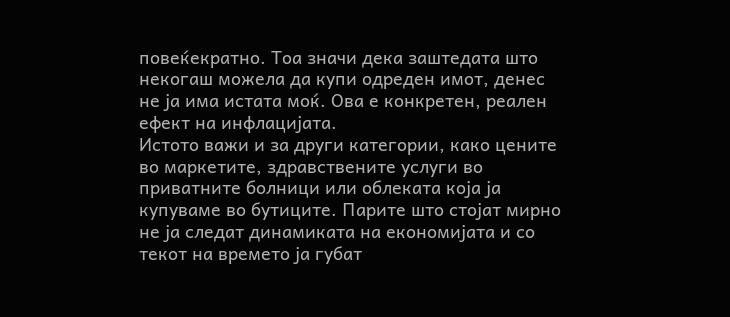повеќекратно. Тоа значи дека заштедата што некогаш можела да купи одреден имот, денес не ја има истата моќ. Ова е конкретен, реален ефект на инфлацијата.
Истото важи и за други категории, како цените во маркетите, здравствените услуги во приватните болници или облеката која ја купуваме во бутиците. Парите што стојат мирно не ја следат динамиката на економијата и со текот на времето ја губат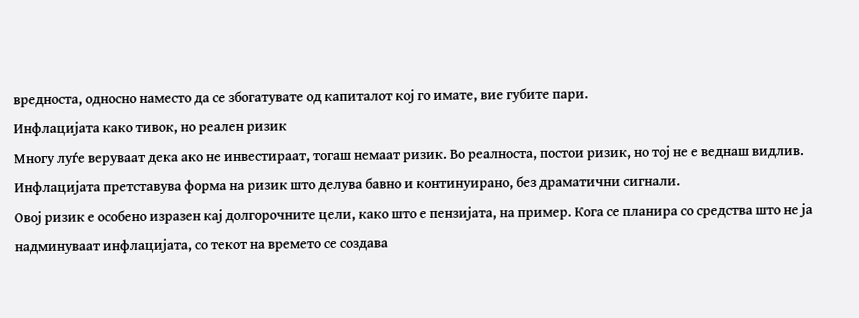вредноста, односно наместо да се збогатувате од капиталот кој го имате, вие губите пари.
Инфлацијата како тивок, но реален ризик
Многу луѓе веруваат дека ако не инвестираат, тогаш немаат ризик. Во реалноста, постои ризик, но тој не е веднаш видлив. Инфлацијата претставува форма на ризик што делува бавно и континуирано, без драматични сигнали.
Овој ризик е особено изразен кај долгорочните цели, како што е пензијата, на пример. Кога се планира со средства што не ја надминуваат инфлацијата, со текот на времето се создава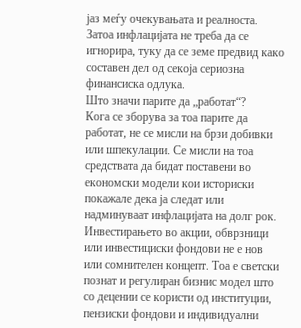јаз меѓу очекувањата и реалноста.
Затоа инфлацијата не треба да се игнорира, туку да се земе предвид како составен дел од секоја сериозна финансиска одлука.
Што значи парите да „работат“?
Кога се зборува за тоа парите да работат, не се мисли на брзи добивки или шпекулации. Се мисли на тоа средствата да бидат поставени во економски модели кои историски покажале дека ја следат или надминуваат инфлацијата на долг рок.
Инвестирањето во акции, обврзници или инвестициски фондови не е нов или сомнителен концепт. Тоа е светски познат и регулиран бизнис модел што со децении се користи од институции, пензиски фондови и индивидуални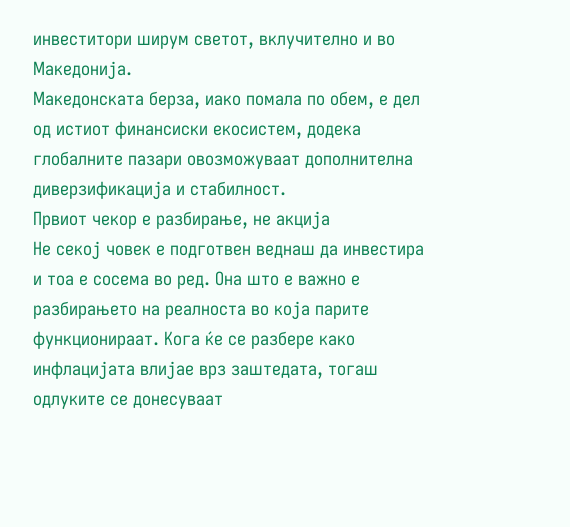инвеститори ширум светот, вклучително и во Македонија.
Македонската берза, иако помала по обем, е дел од истиот финансиски екосистем, додека глобалните пазари овозможуваат дополнителна диверзификација и стабилност.
Првиот чекор е разбирање, не акција
Не секој човек е подготвен веднаш да инвестира и тоа е сосема во ред. Она што е важно е разбирањето на реалноста во која парите функционираат. Кога ќе се разбере како инфлацијата влијае врз заштедата, тогаш одлуките се донесуваат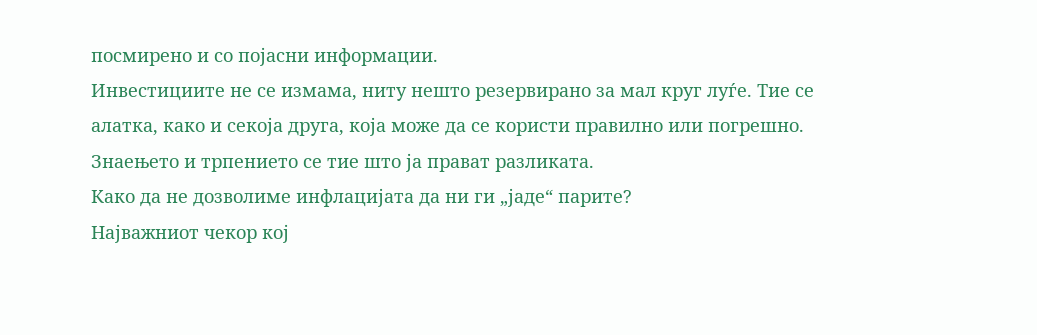посмирено и со појасни информации.
Инвестициите не се измама, ниту нешто резервирано за мал круг луѓе. Тие се алатка, како и секоја друга, која може да се користи правилно или погрешно. Знаењето и трпението се тие што ја прават разликата.
Како да не дозволиме инфлацијата да ни ги „јаде“ парите?
Најважниот чекор кој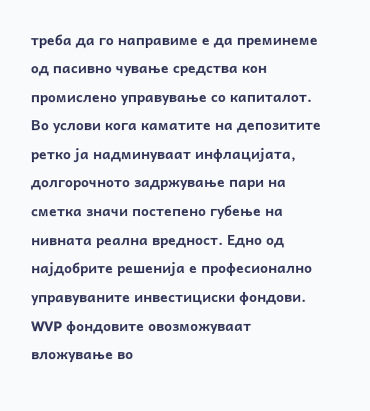треба да го направиме е да преминеме од пасивно чување средства кон промислено управување со капиталот. Во услови кога каматите на депозитите ретко ја надминуваат инфлацијата, долгорочното задржување пари на сметка значи постепено губење на нивната реална вредност. Едно од најдобрите решенија е професионално управуваните инвестициски фондови.
WVP фондовите овозможуваат вложување во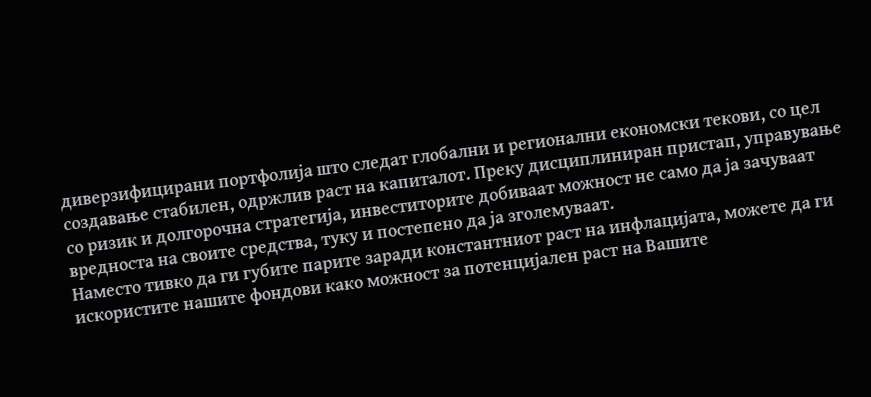диверзифицирани портфолија што следат глобални и регионални економски текови, со цел создавање стабилен, одржлив раст на капиталот. Преку дисциплиниран пристап, управување со ризик и долгорочна стратегија, инвеститорите добиваат можност не само да ја зачуваат вредноста на своите средства, туку и постепено да ја зголемуваат.
Наместо тивко да ги губите парите заради константниот раст на инфлацијата, можете да ги искористите нашите фондови како можност за потенцијален раст на Вашите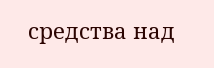средства над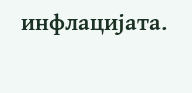инфлацијата.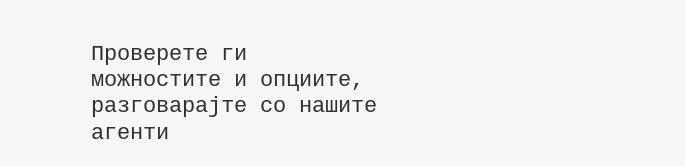Проверете ги можностите и опциите, разговарајте со нашите агенти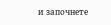и започнете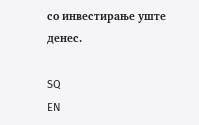со инвестирање уште денес.

SQ
EN